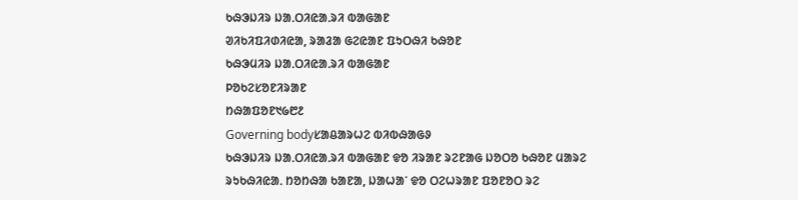ᱠᱷᱳᱡᱤᱨ ᱡᱟᱹᱛᱤᱭᱟᱹᱨᱤ ᱵᱟᱜᱟᱱ
ᱣᱤᱠᱤᱯᱤᱰᱤᱭᱟ, ᱨᱟᱲᱟ ᱜᱮᱭᱟᱱ ᱯᱩᱛᱷᱤ ᱠᱷᱚᱱ
ᱠᱷᱳᱢᱤᱨ ᱡᱟᱹᱛᱤᱭᱟᱹᱨᱤ ᱵᱟᱜᱟᱱ
ᱞᱚᱠᱮᱥᱚᱱᱤᱨᱟᱱ
ᱴᱷᱟᱯᱚᱱ᱑᱙᱘᱒
Governing bodyᱥᱟᱪᱟᱨᱦᱮ ᱵᱤᱵᱷᱟᱜᱽ
ᱠᱷᱳᱡᱤᱨ ᱡᱟᱹᱛᱤᱭᱟᱹᱨᱤ ᱵᱟᱜᱟᱱ ᱫᱚ ᱤᱨᱟᱱ ᱨᱮᱱᱟᱜ ᱡᱚᱛᱚ ᱠᱷᱚᱱ ᱢᱟᱨᱮ ᱨᱩᱠᱷᱤᱭᱟᱹ ᱴᱚᱴᱷᱟ ᱠᱟᱱᱟ, ᱡᱟᱦᱟᱸ ᱫᱚ ᱛᱮᱦᱨᱟᱱ ᱯᱚᱱᱚᱛ ᱨᱮ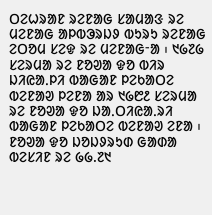ᱛᱮᱦᱨᱟᱱ ᱨᱮᱱᱟᱜ ᱥᱟᱢᱟᱝ ᱨᱮ ᱢᱮᱱᱟᱜ ᱟᱞᱵᱳᱨᱡᱽ ᱵᱩᱨᱩ ᱨᱮᱱᱟᱜ ᱮᱛᱚᱢ ᱥᱮᱫ ᱨᱮ ᱢᱮᱱᱟᱜᱼᱟ ᱾ ᱑᱙᱗᱙ ᱥᱮᱨᱢᱟ ᱨᱮ ᱱᱚᱣᱟ ᱫᱚ ᱵᱤᱨ ᱡᱤᱭᱟᱹᱞᱤ ᱵᱟᱜᱟᱱ ᱞᱮᱠᱟᱛᱮ ᱵᱮᱱᱟᱣ ᱞᱮᱱᱟ ᱟᱨ ᱑᱙᱘᱒ ᱥᱮᱨᱢᱟ ᱨᱮ ᱱᱚᱣᱟ ᱫᱚ ᱡᱟᱹᱛᱤᱭᱟᱹᱨᱤ ᱵᱟᱜᱟᱱ ᱞᱮᱠᱟᱛᱮ ᱵᱮᱱᱟᱣ ᱮᱱᱟ ᱾ ᱱᱚᱣᱟ ᱫᱚ ᱡᱚᱡᱽᱨᱩᱰ ᱜᱟᱰᱟ ᱵᱮᱥᱤᱱ ᱨᱮ ᱙᱙.᱗᱑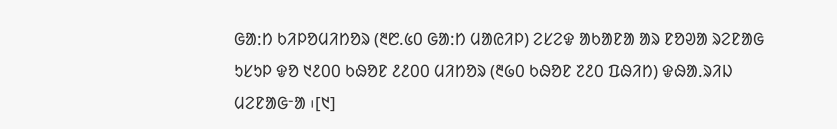ᱜᱟᱺᱴ ᱠᱤᱞᱚᱢᱤᱴᱚᱨ (᱓᱘.᱕᱐ ᱜᱟᱺᱴ ᱢᱟᱭᱤᱞ) ᱮᱥᱮᱫ ᱟᱠᱟᱱᱟ ᱟᱨ ᱱᱚᱣᱟ ᱨᱮᱱᱟᱜ ᱩᱥᱩᱞ ᱫᱚ ᱑᱒᱐᱐ ᱠᱷᱚᱱ ᱒᱒᱐᱐ ᱢᱤᱴᱚᱨ (᱓᱙᱐ ᱠᱷᱚᱱ ᱗᱒᱐ ᱯᱷᱤᱴ) ᱫᱷᱟᱹᱨᱤᱡ ᱢᱮᱱᱟᱜᱼᱟ ᱾[᱑]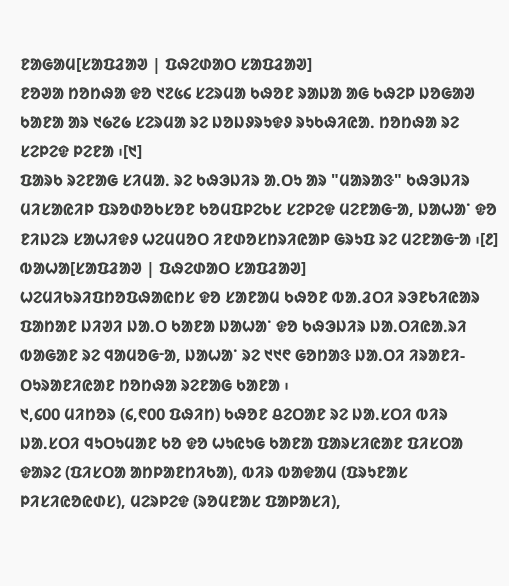ᱱᱟᱜᱟᱢ[ᱥᱟᱯᱲᱟᱣ | ᱯᱷᱮᱰᱟᱛ ᱥᱟᱯᱲᱟᱣ]
ᱱᱚᱣᱟ ᱴᱚᱴᱷᱟ ᱫᱚ ᱑᱗᱕᱔ ᱥᱮᱨᱢᱟ ᱠᱷᱚᱱ ᱨᱟᱡᱟ ᱟᱜ ᱠᱷᱮᱞ ᱡᱚᱜᱟᱣ ᱠᱟᱱᱟ ᱟᱨ ᱑᱙᱗᱙ ᱥᱮᱨᱢᱟ ᱨᱮ ᱡᱚᱡᱽᱨᱩᱫᱽ ᱨᱩᱠᱷᱤᱭᱟᱹ ᱴᱚᱴᱷᱟ ᱨᱮ ᱥᱮᱞᱮᱫ ᱞᱮᱱᱟ ᱾[᱑]
ᱯᱟᱨᱠ ᱨᱮᱱᱟᱜ ᱥᱤᱢᱟᱹ ᱨᱮ ᱠᱷᱳᱡᱤᱨ ᱟᱹᱛᱩ ᱟᱨ "ᱢᱟᱨᱟᱝ" ᱠᱷᱳᱡᱤᱨ ᱢᱤᱥᱟᱭᱤᱞ ᱯᱨᱚᱰᱚᱠᱥᱚᱱ ᱠᱚᱢᱯᱞᱮᱠᱥ ᱥᱮᱞᱮᱫ ᱢᱮᱱᱟᱜᱼᱟ, ᱡᱟᱦᱟᱸ ᱫᱚ ᱱᱤᱡᱮᱨ ᱥᱟᱦᱤᱫᱽ ᱦᱮᱢᱢᱚᱛ ᱤᱱᱰᱚᱥᱴᱨᱤᱭᱟᱞ ᱜᱨᱩᱯ ᱨᱮ ᱢᱮᱱᱟᱜᱼᱟ ᱾[᱒]
ᱵᱟᱦᱟ[ᱥᱟᱯᱲᱟᱣ | ᱯᱷᱮᱰᱟᱛ ᱥᱟᱯᱲᱟᱣ]
ᱦᱮᱢᱤᱠᱨᱤᱯᱴᱚᱯᱷᱟᱭᱴᱥ ᱫᱚ ᱥᱟᱱᱟᱢ ᱠᱷᱚᱱ ᱵᱟᱹᱲᱛᱤ ᱨᱳᱱᱠᱤᱭᱟᱨ ᱯᱟᱴᱟᱱ ᱡᱤᱣᱤ ᱡᱟᱹᱛ ᱠᱟᱱᱟ ᱡᱟᱦᱟᱸ ᱫᱚ ᱠᱷᱳᱡᱤᱨ ᱡᱟᱹᱛᱤᱭᱟᱹᱨᱤ ᱵᱟᱜᱟᱱ ᱨᱮ ᱧᱟᱢᱚᱜᱼᱟ, ᱡᱟᱦᱟᱸ ᱨᱮ ᱑᱑᱖ ᱜᱚᱴᱟᱝ ᱡᱟᱹᱛᱤ ᱤᱨᱟᱱᱤ-ᱛᱩᱨᱟᱱᱤᱭᱟᱱ ᱴᱚᱴᱷᱟ ᱨᱮᱱᱟᱜ ᱠᱟᱱᱟ ᱾
᱑,᱔᱐᱐ ᱢᱤᱴᱚᱨ (᱔,᱖᱐᱐ ᱯᱷᱤᱴ) ᱠᱷᱚᱱ ᱪᱮᱛᱟᱱ ᱨᱮ ᱡᱟᱹᱥᱛᱤ ᱵᱤᱨ ᱡᱟᱹᱥᱛᱤ ᱧᱩᱛᱩᱢᱟᱱ ᱠᱚ ᱫᱚ ᱦᱩᱭᱩᱜ ᱠᱟᱱᱟ ᱯᱟᱨᱥᱤᱭᱟᱱ ᱯᱤᱥᱛᱟ ᱫᱟᱨᱮ (ᱯᱤᱥᱛᱟ ᱟᱴᱞᱟᱱᱴᱤᱠᱟ), ᱵᱤᱨ ᱵᱟᱫᱟᱢ (ᱯᱨᱩᱱᱟᱥ ᱞᱤᱥᱤᱭᱚᱭᱰᱥ), ᱢᱮᱨᱞᱮᱫ (ᱨᱚᱢᱱᱟᱥ ᱯᱟᱞᱟᱥᱤ),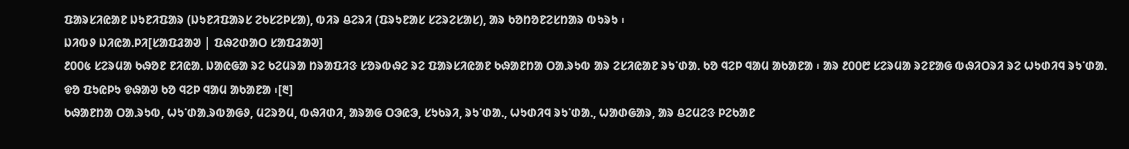ᱯᱟᱨᱥᱤᱭᱟᱱ ᱡᱩᱱᱤᱯᱟᱨ (ᱡᱩᱱᱤᱯᱟᱨᱥ ᱮᱠᱥᱮᱞᱥᱟ), ᱵᱤᱨ ᱪᱮᱨᱤ (ᱯᱨᱩᱱᱟᱥ ᱥᱮᱨᱮᱥᱟᱥ), ᱟᱨ ᱠᱚᱴᱚᱱᱮᱥᱴᱟᱨ ᱵᱩᱨᱩ ᱾
ᱡᱤᱵᱽ ᱡᱤᱭᱟᱹᱞᱤ[ᱥᱟᱯᱲᱟᱣ | ᱯᱷᱮᱰᱟᱛ ᱥᱟᱯᱲᱟᱣ]
᱒᱐᱐᱕ ᱥᱮᱨᱢᱟ ᱠᱷᱚᱱ ᱱᱤᱭᱟᱹ ᱡᱟᱭᱜᱟ ᱨᱮ ᱠᱮᱢᱨᱟ ᱴᱨᱟᱯᱤᱝ ᱥᱚᱨᱵᱷᱮ ᱨᱮ ᱯᱟᱨᱥᱤᱭᱟᱱ ᱠᱷᱟᱱᱴᱟ ᱛᱟᱹᱨᱩᱵ ᱟᱨ ᱮᱥᱤᱭᱟᱱ ᱨᱩᱸᱰᱟᱹ ᱠᱚ ᱧᱮᱞ ᱧᱟᱢ ᱟᱠᱟᱱᱟ ᱾ ᱟᱨ ᱒᱐᱐᱘ ᱥᱮᱨᱢᱟ ᱨᱮᱱᱟᱜ ᱵᱷᱤᱛᱨᱤ ᱨᱮ ᱦᱩᱰᱤᱧ ᱨᱩᱸᱰᱟᱹ ᱫᱚ ᱯᱩᱭᱞᱩ ᱫᱷᱟᱣ ᱠᱚ ᱧᱮᱞ ᱧᱟᱢ ᱟᱠᱟᱱᱟ ᱾[᱓]
ᱠᱷᱟᱱᱴᱟ ᱛᱟᱹᱨᱩᱵ, ᱦᱩᱸᱰᱟᱹᱨᱵᱟᱜᱽ, ᱢᱮᱨᱚᱢ, ᱵᱷᱤᱰᱤ, ᱟᱨᱟᱜ ᱛᱳᱭᱳ, ᱥᱩᱠᱨᱤ, ᱨᱩᱸᱰᱟᱹ, ᱦᱩᱰᱤᱧ ᱨᱩᱸᱰᱟᱹ, ᱦᱟᱰᱜᱟᱨ, ᱟᱨ ᱪᱮᱢᱮᱝ ᱞᱮᱠᱟᱱ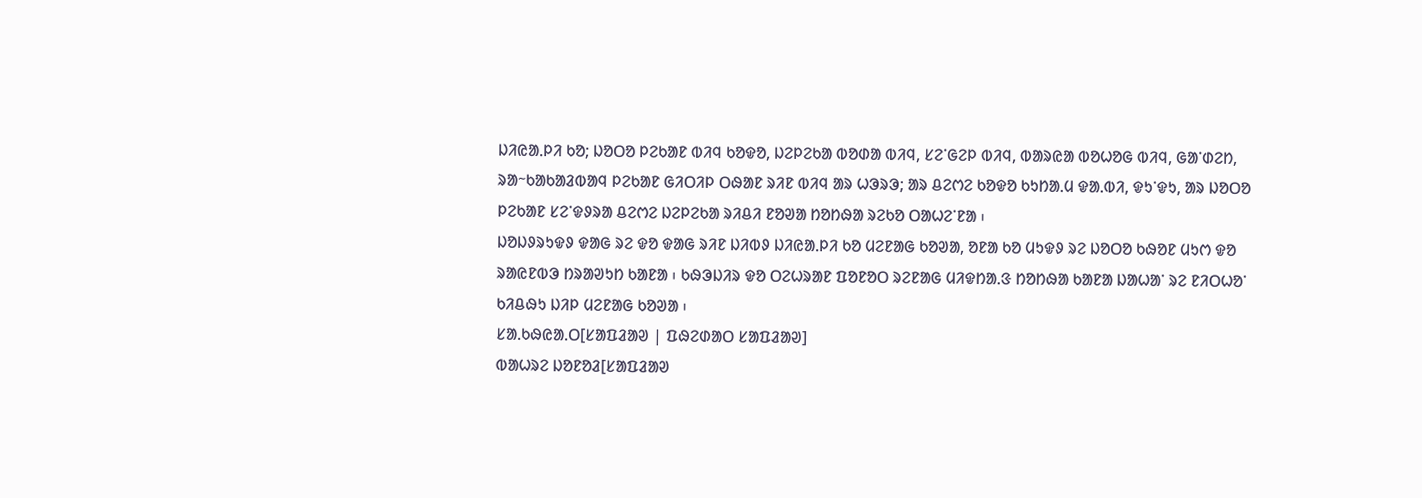ᱡᱤᱭᱟᱹᱞᱤ ᱠᱚ; ᱡᱚᱛᱚ ᱞᱮᱠᱟᱱ ᱵᱤᱧ ᱠᱚᱫᱚ, ᱡᱮᱞᱮᱠᱟ ᱵᱚᱰᱟ ᱵᱤᱧ, ᱥᱮᱸᱜᱮᱞ ᱵᱤᱧ, ᱵᱟᱨᱭᱟ ᱵᱚᱦᱚᱜ ᱵᱤᱧ, ᱜᱟᱸᱰᱮᱴ, ᱨᱟᱻᱠᱟᱠᱟᱲᱵᱟᱧ ᱞᱮᱠᱟᱱ ᱜᱤᱛᱤᱞ ᱛᱷᱟᱱ ᱨᱤᱱ ᱵᱤᱧ ᱟᱨ ᱦᱳᱨᱳ; ᱟᱨ ᱪᱮᱬᱮ ᱠᱚᱫᱚ ᱠᱩᱴᱟᱹᱢ ᱫᱟᱹᱵᱤ, ᱫᱩᱸᱫᱩ, ᱟᱨ ᱡᱚᱛᱚ ᱞᱮᱠᱟᱱ ᱥᱮᱸᱫᱽᱨᱟ ᱪᱮᱬᱮ ᱡᱮᱞᱮᱠᱟ ᱨᱤᱪᱤ ᱱᱚᱣᱟ ᱴᱚᱴᱷᱟ ᱨᱮᱠᱚ ᱛᱟᱦᱮᱸᱱᱟ ᱾
ᱡᱚᱡᱽᱨᱩᱫᱽ ᱫᱟᱜ ᱨᱮ ᱫᱚ ᱫᱟᱜ ᱨᱤᱱ ᱡᱤᱵᱽ ᱡᱤᱭᱟᱹᱞᱤ ᱠᱚ ᱢᱮᱱᱟᱜ ᱠᱚᱣᱟ, ᱚᱱᱟ ᱠᱚ ᱢᱩᱫᱽ ᱨᱮ ᱡᱚᱛᱚ ᱠᱷᱚᱱ ᱢᱩᱬ ᱫᱚ ᱨᱟᱭᱱᱵᱳ ᱴᱨᱟᱣᱩᱴ ᱠᱟᱱᱟ ᱾ ᱠᱷᱳᱡᱤᱨ ᱫᱚ ᱛᱮᱦᱨᱟᱱ ᱯᱚᱱᱚᱛ ᱨᱮᱱᱟᱜ ᱢᱤᱫᱴᱟᱹᱝ ᱴᱚᱴᱷᱟ ᱠᱟᱱᱟ ᱡᱟᱦᱟᱸ ᱨᱮ ᱱᱤᱛᱦᱚᱸ ᱠᱤᱪᱷᱩ ᱡᱤᱞ ᱢᱮᱱᱟᱜ ᱠᱚᱣᱟ ᱾
ᱥᱟᱹᱠᱷᱭᱟᱹᱛ[ᱥᱟᱯᱲᱟᱣ | ᱯᱷᱮᱰᱟᱛ ᱥᱟᱯᱲᱟᱣ]
ᱵᱟᱦᱨᱮ ᱡᱚᱱᱚᱲ[ᱥᱟᱯᱲᱟᱣ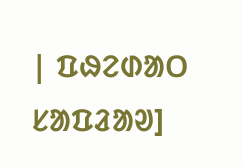| ᱯᱷᱮᱰᱟᱛ ᱥᱟᱯᱲᱟᱣ]